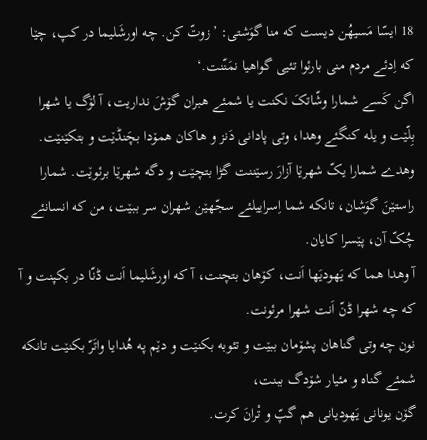18 ایسّا مَسیهُن دیست که منا گوَشتی: ’زوتّ کن. چه اورشَلیما در کپ، چێا که اِدئے مردم منی بارئوا تئیی گواهیا نمَنّنت.‘
اگن کَسے شمارا وشّاتکَ نکنت یا شمئے هبران گۆشَ نداریت، آ لۆگ یا شهرا بِلّێت و یله کنگئے وهدا، وتی پادانی دَنز و هاکان همۆدا بچَنڈێت و بتکێنێت.
وهدے شمارا یکّ شهرێا آزارَ رسێننت گڑا بتچێت و دگه شهرێا برئوێت. شمارا راستێنَ گوَشان، تانکه شما اِسراییلئے سجّهێن شهران سر ببێت، من که انسانئے چُکّ آن، پێسرا کایان.
آ وهدا هما که یَهودیَها اَنت، کۆهان بتچنت، آ که اورشَلیما اَنت ڈنّا در بکپنت و آ که چه شهرا ڈنّ اَنت شهرا مرئونت.
نون چه وتی گناهان پشۆمان ببێت و تئوبه بکنێت و دێم په هُدایا واتَرّ بکنێت تانکه شمئے گناه و مئیار شۆدگ ببنت،
گۆن یونانی یَهودیانی هم گپّ و تْرانَ کرت.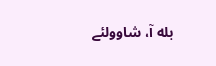بله آ، شاوولئے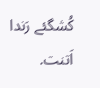کُشگئے رَندا اَتنت.